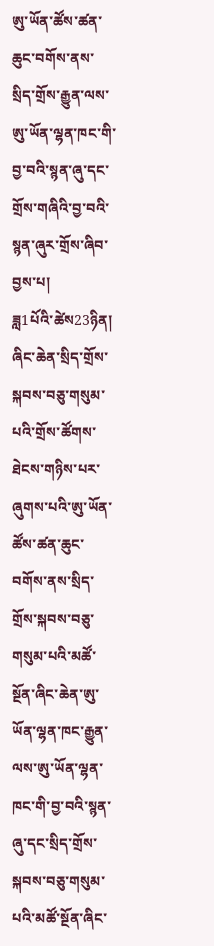ཨུ་ཡོན་ཚོས་ཚན་ཆུང་བགོས་ནས་སྲིད་གྲོས་རྒྱུན་ལས་ཨུ་ཡོན་ལྷན་ཁང་གི་བྱ་བའི་སྙན་ཞུ་དང་གྲོས་གཞིའི་བྱ་བའི་སྙན་ཞུར་གྲོས་ཞིབ་བྱས་པ།
ཟླ1པོའི་ཚེས23ཉིན། ཞིང་ཆེན་སྲིད་གྲོས་སྐབས་བཅུ་གསུམ་པའི་གྲོས་ཚོགས་ཐེངས་གཉིས་པར་ཞུགས་པའི་ཨུ་ཡོན་ཚོས་ཚན་ཆུང་བགོས་ནས་སྲིད་གྲོས་སྐབས་བཅུ་གསུམ་པའི་མཚོ་སྔོན་ཞིང་ཆེན་ཨུ་ཡོན་ལྷན་ཁང་རྒྱུན་ལས་ཨུ་ཡོན་ལྷན་ཁང་གི་བྱ་བའི་སྙན་ཞུ་དང་སྲིད་གྲོས་སྐབས་བཅུ་གསུམ་པའི་མཚོ་སྔོན་ཞིང་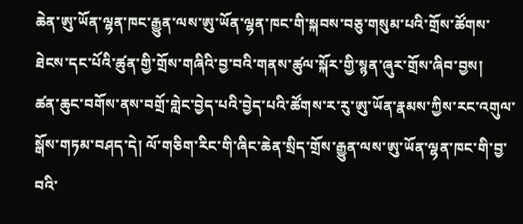ཆེན་ཨུ་ཡོན་ལྷན་ཁང་རྒྱུན་ལས་ཨུ་ཡོན་ལྷན་ཁང་གི་སྐབས་བཅུ་གསུམ་པའི་གྲོས་ཚོགས་ཐེངས་དང་པོའི་ཚུན་གྱི་གྲོས་གཞིའི་བྱ་བའི་གནས་ཚུལ་སྐོར་གྱི་སྙན་ཞུར་གྲོས་ཞིབ་བྱས།
ཚན་ཆུང་བགོས་ནས་བགྲོ་གླེང་བྱེད་པའི་བྱེད་པའི་ཚོགས་ར་རུ་ཨུ་ཡོན་རྣམས་ཀྱིས་རང་འགུལ་སྒོས་གཏམ་བཤད་དེ། ལོ་གཅིག་རིང་གི་ཞིང་ཆེན་སྲིད་གྲོས་རྒྱུན་ལས་ཨུ་ཡོན་ལྷན་ཁང་གི་བྱ་བའི་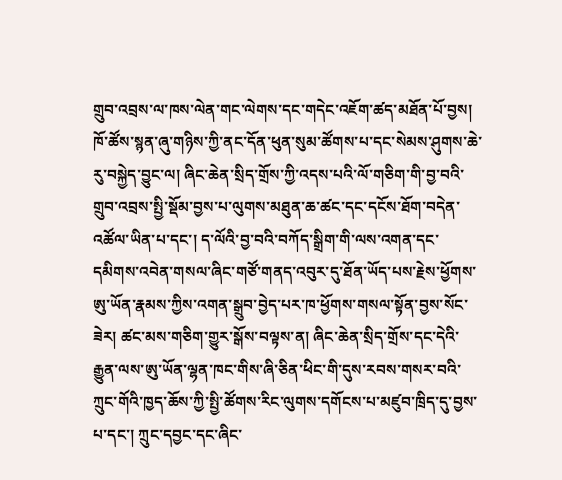གྲུབ་འབྲས་ལ་ཁས་ལེན་གང་ལེགས་དང་གདེང་འཇོག་ཚད་མཐོན་པོ་བྱས། ཁོ་ཚོས་སྙན་ཞུ་གཉིས་ཀྱི་ནང་དོན་ཕུན་སུམ་ཚོགས་པ་དང་སེམས་ཤུགས་ཆེ་རུ་བསྐྱེད་བྱུང་ལ། ཞིང་ཆེན་སྲིད་གྲོས་ཀྱི་འདས་པའི་ལོ་གཅིག་གི་བྱ་བའི་གྲུབ་འབྲས་སྤྱི་སྡོམ་བྱས་པ་ལུགས་མཐུན་ཆ་ཚང་དང་དངོས་ཐོག་བདེན་འཚོལ་ཡིན་པ་དང་། ད་ལོའི་བྱ་བའི་བཀོད་སྒྲིག་གི་ལས་འགན་དང་དམིགས་འབེན་གསལ་ཞིང་གཙོ་གནད་འབུར་དུ་ཐོན་ཡོད་པས་རྗེས་ཕྱོགས་ཨུ་ཡོན་རྣམས་ཀྱིས་འགན་སྒྲུབ་བྱེད་པར་ཁ་ཕྱོགས་གསལ་སྟོན་བྱས་སོང་ཟེར། ཚང་མས་གཅིག་གྱུར་སྒོས་བལྟས་ན། ཞིང་ཆེན་སྲིད་གྲོས་དང་དེའི་རྒྱུན་ལས་ཨུ་ཡོན་ལྷན་ཁང་གིས་ཞི་ཅིན་ཕིང་གི་དུས་རབས་གསར་བའི་ཀྲུང་གོའི་ཁྱད་ཆོས་ཀྱི་སྤྱི་ཚོགས་རིང་ལུགས་དགོངས་པ་མཛུབ་ཁྲིད་དུ་བྱས་པ་དང་། ཀྲུང་དབྱང་དང་ཞིང་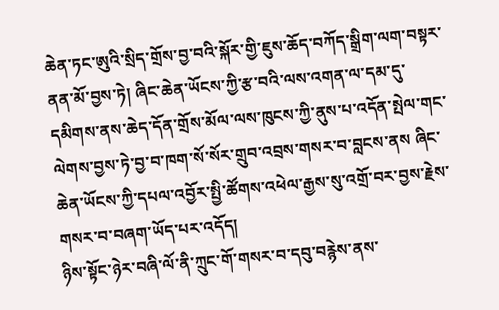ཆེན་ཏང་ཨུའི་སྲིད་གྲོས་བྱ་བའི་སྐོར་གྱི་ཇུས་ཆོད་བཀོད་སྒྲིག་ལག་བསྟར་ནན་མོ་བྱས་ཏེ། ཞིང་ཆེན་ཡོངས་ཀྱི་རྩ་བའི་ལས་འགན་ལ་དམ་དུ་དམིགས་ནས་ཆེད་དོན་གྲོས་མོལ་ལས་ཁུངས་ཀྱི་ནུས་པ་འདོན་སྤེལ་གང་ལེགས་བྱས་ཏེ་བྱ་བ་ཁག་སོ་སོར་གྲུབ་འབྲས་གསར་བ་བླངས་ནས ཞིང་ཆེན་ཡོངས་ཀྱི་དཔལ་འབྱོར་སྤྱི་ཚོགས་འཕེལ་རྒྱས་སུ་འགྲོ་བར་བྱས་རྗེས་གསར་བ་བཞག་ཡོད་པར་འདོད།
ཉིས་སྟོང་ཉེར་བཞི་ལོ་ནི་ཀྲུང་གོ་གསར་བ་དབུ་བརྙེས་ནས་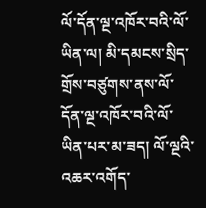ལོ་དོན་ལྔ་འཁོར་བའི་ལོ་ཡིན་ལ། མི་དམངས་སྲིད་གྲོས་བཙུགས་ནས་ལོ་དོན་ལྔ་འཁོར་བའི་ལོ་ཡིན་པར་མ་ཟད། ལོ་ལྔའི་འཆར་འགོད་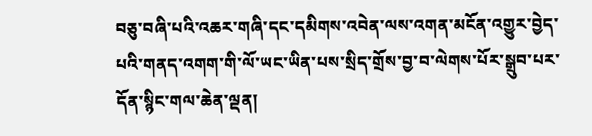བཅུ་བཞི་པའི་འཆར་གཞི་དང་དམིགས་འབེན་ལས་འགན་མངོན་འགྱུར་བྱེད་པའི་གནད་འགག་གི་ལོ་ཡང་ཡིན་པས་སྲིད་གྲོས་བྱ་བ་ལེགས་པོར་སྒྲུབ་པར་དོན་སྙིང་གལ་ཆེན་ལྡན།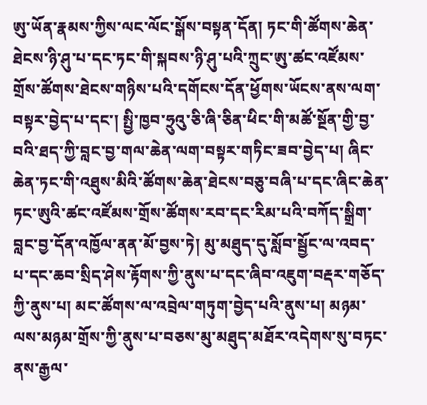ཨུ་ཡོན་རྣམས་ཀྱིས་ལང་ལོང་སྒོས་བསྟན་དོན། ཏང་གི་ཚོགས་ཆེན་ཐེངས་ཉི་ཤུ་པ་དང་ཏང་གི་སྐབས་ཉི་ཤུ་པའི་ཀྲུང་ཨུ་ཚང་འཛོམས་གྲོས་ཚོགས་ཐེངས་གཉིས་པའི་དགོངས་དོན་ཕྱོགས་ཡོངས་ནས་ལག་བསྟར་བྱེད་པ་དང་། སྤྱི་ཁྱབ་ཧྲུའུ་ཅི་ཞི་ཅིན་ཕིང་གི་མཚོ་སྔོན་གྱི་བྱ་བའི་ཐད་ཀྱི་བླང་བྱ་གལ་ཆེན་ལག་བསྟར་གཏིང་ཟབ་བྱེད་པ། ཞིང་ཆེན་ཏང་གི་འཐུས་མིའི་ཚོགས་ཆེན་ཐེངས་བཅུ་བཞི་པ་དང་ཞིང་ཆེན་ཏང་ཨུའི་ཚང་འཛོམས་གྲོས་ཚོགས་རབ་དང་རིམ་པའི་བཀོད་སྒྲིག་བླང་བྱ་དོན་འཁྱོལ་ནན་མོ་བྱས་ཏེ། མུ་མཐུད་དུ་སློབ་སྦྱོང་ལ་འབད་པ་དང་ཆབ་སྲིད་ཤེས་རྟོགས་ཀྱི་ནུས་པ་དང་ཞིབ་འཇུག་བརྡར་གཅོད་ཀྱི་ནུས་པ། མང་ཚོགས་ལ་འབྲེལ་གཏུག་བྱེད་པའི་ནུས་པ། མཉམ་ལས་མཉམ་གྲོས་ཀྱི་ནུས་པ་བཅས་མུ་མཐུད་མཐོར་འདེགས་སུ་བཏང་ནས་རྒྱལ་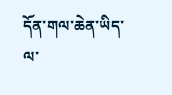དོན་གལ་ཆེན་ཡིད་ལ་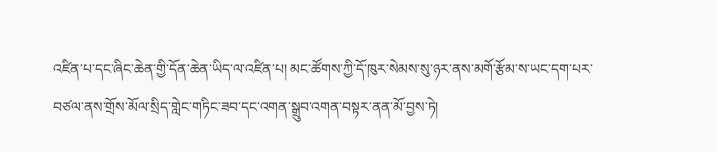འཛིན་པ་དང་ཞིང་ཆེན་གྱི་དོན་ཆེན་ཡིད་ལ་འཛིན་པ། མང་ཚོགས་ཀྱི་དོ་ཁུར་སེམས་སུ་ཉར་ནས་མགོ་རྩོམ་ས་ཡང་དག་པར་བཙལ་ནས་གྲོས་མོལ་སྲིད་གླེང་གཏིང་ཟབ་དང་འགན་སྒྲུབ་འགན་བསྟར་ནན་མོ་བྱས་ཏེ།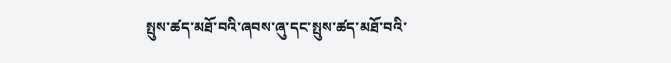སྤུས་ཚད་མཐོ་བའི་ཞབས་ཞུ་དང་སྤུས་ཚད་མཐོ་བའི་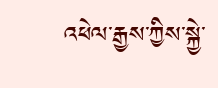འཕེལ་རྒྱས་ཀྱིས་སྐྱེ་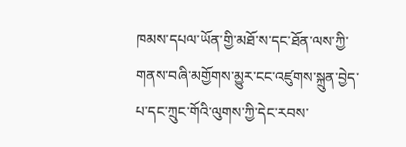ཁམས་དཔལ་ཡོན་གྱི་མཐོ་ས་དང་ཐོན་ལས་ཀྱི་གནས་བཞི་མགྱོགས་མྱུར་ངང་འཛུགས་སྐྲུན་བྱེད་པ་དང་ཀྲུང་གོའི་ལུགས་ཀྱི་དེང་རབས་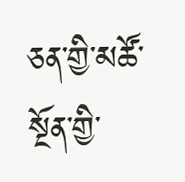ཅན་གྱི་མཚོ་སྔོན་གྱི་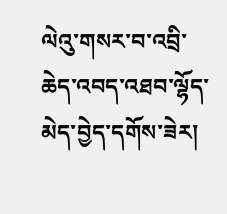ལེའུ་གསར་བ་འབྲི་ཆེད་འབད་འཐབ་ལྷོད་མེད་བྱེད་དགོས་ཟེར།